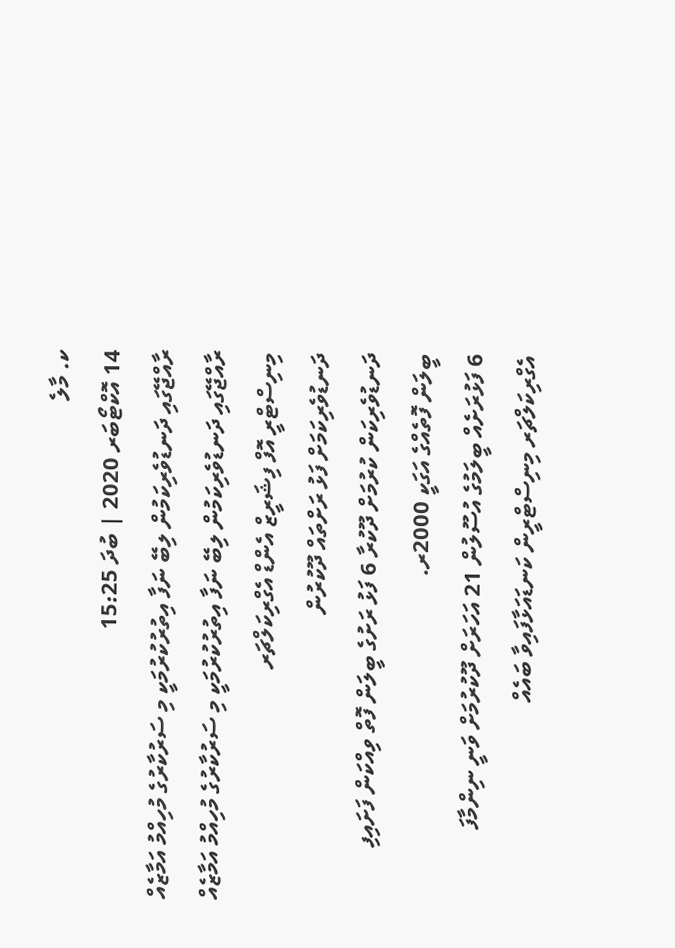ކ. މާލެ
14 އޮކްޓޯބަރ 2020 | ބުދަ 15:25
ރާއްޖޭގައި ދަނޑުވެރިކަމުން ލިބޭ ނަފާ އިތުރުކުރުމަކީ މި ސަރުކާރުގެ މުހިއްމު އަމާޒެއް
ރާއްޖޭގައި ދަނޑުވެރިކަމުން ލިބޭ ނަފާ އިތުރުކުރުމަކީ މި ސަރުކާރުގެ މުހިއްމު އަމާޒެއް
މިނިސްޓްރީ އޮފް ފިޝަރީޒް އެންޑް އެގްރިކަލްޗަރ
ދަނޑުވެރިކަމަށް ފަޅު ރަށްތައް ދޫކުރުން
ދަނޑުވެރިކަން ކުރުމަށް ދޫކުރާ 6 ފަޅު ރަށުގެ ބީލަން ފޮތް ވިއްކަން ފަށައިފި
ބީލަން ފޮތެއްގެ އަގަކީ 2000ރ.
6 ފަޅުރަށެއް ބީލަމުގެ އުސޫލުން 21 އަހަރަށް ދޫކުރުމަށް ވަނީ ނިންމާފަ
އެގްރިކަލްޗަރ މިނިސްޓްރީން ކަނޑައަޅާފައިވާ ބައެއް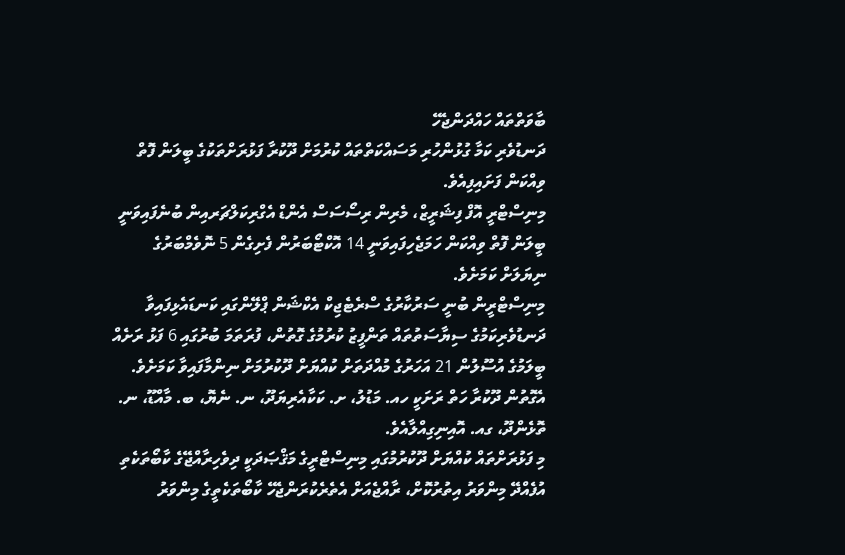ބާވަތްތައް ހައްދަންޖެހޭ
ދަނޑުވެރި ކަމާ ގުޅުންހުރި މަސައްކަތްތައް ކުރުމަށް ދޫކުރާ ފަޅުރަށްތަކުގެ ބީލަން ފޮތް ވިއްކަން ފަށައިފިއެވެ.
މިނިސްޓްރީ އޮފް ފިޝަރީޒް، މެރިން ރިސޯސަސް އެންޑް އެގްރިކަލްޗަރއިން ބުނެފައިވަނީ ބީލަން ފޮތް ވިއްކަން ހަމަޖެހިފައިވަނީ 14 އޮކްޓޯބަރުން ފެށިގެން 5 ނޮވެމްބަރުގެ ނިޔަލަށް ކަމަށެވެ.
މިނިސްޓްރީން ބުނީ ސަރުކާރުގެ ސްރެޓެޖިކް އެކްޝަން ޕްލޭންގައި ކަނޑައެޅިފައިވާ ދަނޑުވެރިކަމުގެ ސިޔާސަތުތައް ތަންފީޒު ކުރުމުގެ ގޮތުން، ފުރަތަމަ ބުރުގައި 6 ފަޅު ރަށެއް ބީލަމުގެ އުސޫލުން 21 އަހަރުގެ މުއްދަތަށް ކުއްޔަށް ދޫކުރުމަށް ނިންމާފައިވާ ކަމަށެވެ. އެގޮތުން ދޫކުރާ ހަތް ރަށަކީ ހއ. މަޑުލު، ށ. ކަކާއެރިޔަދޫ، ނ. ނެޔޮ، ބ. މާއްޑޫ، ނ. ތޮޅެންދޫ، ގއ. އޮއިނިގިއްލާއެވެ.
މި ފަޅުރަށްތައް ކުއްޔަށް ދޫކުރުމުގައި މިނިސްޓްރީގެ މަޤްޞަދަކީ ދިވެހިރާއްޖޭގެ ކާބޯތަކެތި އުފެއްދޭ މިންވަރު އިތުރުކޮށް، ރާއްޖެއަށް އެތެރެކުރަންޖެހޭ ކާބޯތަކެތީގެ މިންވަރު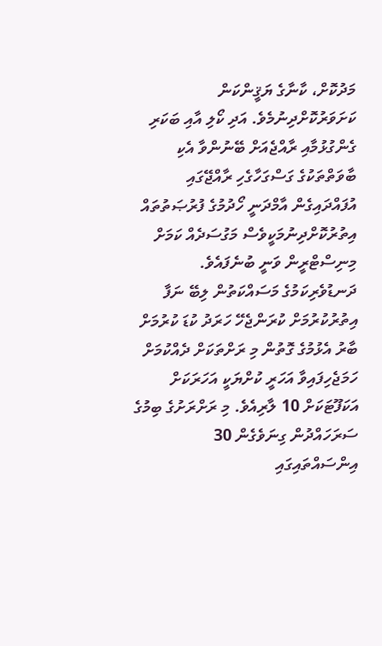މަދުކޮށް، ކާނާގެ ޔަޤީންކަން ކަށަވަރުކޮށްދިނުމެވެ. އަދި ކޯލި އާއި ބަކަރި ގެންގުޅުމާއި ރާއްޖެއަށް ބޭނުންވާ އެކި ބާވަތްތަކުގެ ގަސްގަހާގެހި ރާއްޖޭގައި އުފައްދައިގެން އާމްދަނީ ހޯދުމުގެ ފުރުޞަތުތައް އިތުރުކޮށްދިނުމަކީވެސް މަގުސަދެއް ކަމަށް މިނިސްޓްރީން ވަނީ ބުނެފައެވެ.
ދަނޑުވެރިކަމުގެ މަސައްކަތުން ލިބޭ ނަފާ އިތުރުކުރުމަށް ކުރަންޖެހޭ ހަރަދު ކުޑަ ކުރުމަށް ބާރު އެޅުމުގެ ގޮތުން މި ރަށްތަކަށް ދެއްކުމަށް ހަމަޖެހިފައިވާ އަހަރީ ކުށްޔަކީ އަހަރަކަށް އަކަފޫޓަކަށް 10 ލާރިއެވެ. މި ރަށްރަށުގެ ބިމުގެ ސަރަހައްދުން ގިނަވެގެން 30 އިންސައްތައިގައި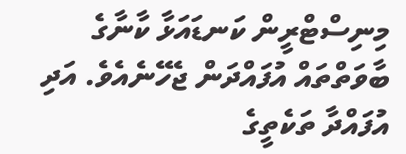މިނިސްޓްރީން ކަނޑައަޅާ ކާނާގެ ބާވަތްތައް އުފައްދަން ޖެހޭނެއެވެ. އަދި އުފައްދާ ތަކެތީގެ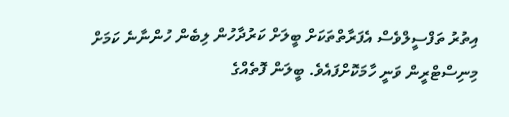އިތުރު ތަފްސީލްވެސް އެފަރާތްތަކަށް ބީލަށް ކަރުދާހުން ލިބެން ހުންނާނެ ކަމަށް މިނިސްޓްރީން ވަނީ ހާމަކޮށްފައެވެ. ބީލަން ފޮތެއްގެ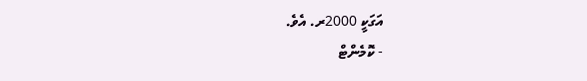އަގަކީ 2000ރ. އެވެ.
- ކޮމެންޓް